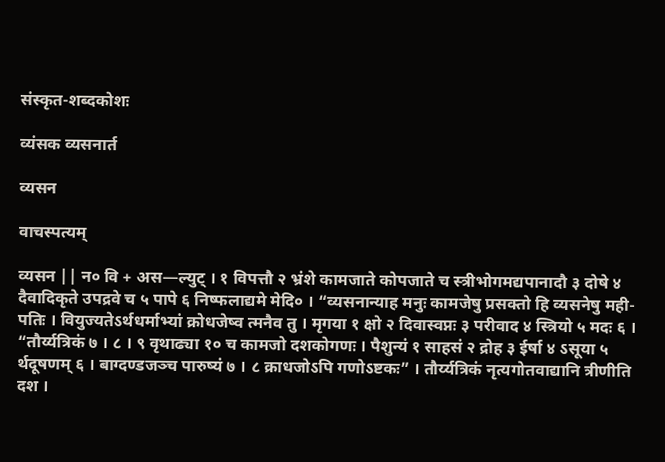संस्कृत-शब्दकोशः

व्यंसक व्यसनार्त

व्यसन

वाचस्पत्यम्

व्यसन || न० वि + अस—ल्युट् । १ विपत्तौ २ भ्रंशे कामजाते कोपजाते च स्त्रीभोगमद्यपानादौ ३ दोषे ४ दैवादिकृते उपद्रवे च ५ पापे ६ निष्फलाद्यमे मेदि० । “व्यसनान्याह मनुः कामजेषु प्रसक्तो हि व्यसनेषु मही- पतिः । वियुज्यतेऽर्थधर्माभ्यां क्रोधजेष्व त्मनैव तु । मृगया १ क्षो २ दिवास्वप्नः ३ परीवाद ४ स्त्रियो ५ मदः ६ । “तौर्य्यत्रिकं ७ । ८ । ९ वृथाढ्या १० च कामजो दशकोगणः । पैशुन्यं १ साहसं २ द्रोह ३ ईर्षा ४ ऽसूया ५ र्थदूषणम् ६ । बाग्दण्डजञ्च पारुष्यं ७ । ८ क्राधजोऽपि गणोऽष्टकः” । तौर्य्यत्रिकं नृत्यगोतवाद्यानि त्रीणीति दश ।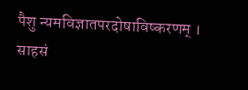पैशु न्यमविज्ञातपरदोषाविष्करणम् । साहसं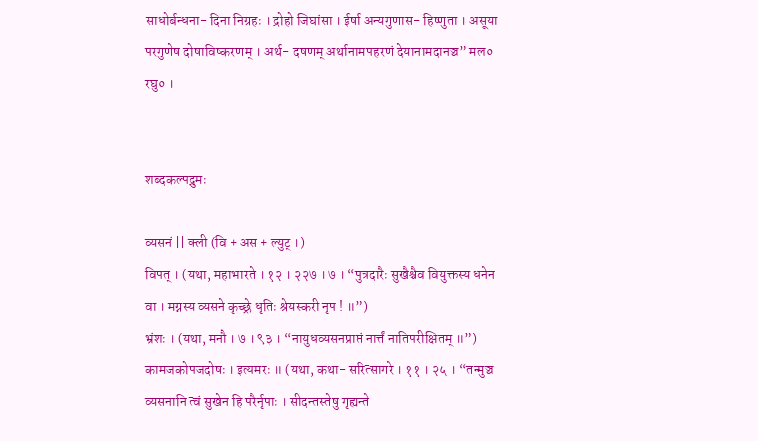साधोर्बन्धना- दिना निग्रहः । द्रोहो जिघांसा । ईर्षा अन्यगुणास- हिष्णुता । असूया परगुणेष दोषाविष्करणम् । अर्थ- दषणम् अर्थानामपहरणं देयानामदानञ्च” मल० रघु० ।


शब्दकल्पद्रुमः

व्यसनं || क्ली (वि + अस + ल्युट् ।)
विपत् । (यथा, महाभारते । १२ । २२७ । ७ । “पुत्रदारैः सुखैश्चैव वियुक्तस्य धनेन वा । मग्नस्य व्यसने कृच्छ्रे धृतिः श्रेयस्करी नृप ! ॥”)
भ्रंशः । (यथा, मनौ । ७ । ९३ । “नायुधव्यसनप्राप्तं नार्त्तं नातिपरीक्षितम् ॥”)
कामजकोपजदोषः । इत्यमरः ॥ (यथा, कथा- सरित्सागरे । ११ । २५ । “तन्मुञ्च व्यसनानि त्वं सुखेन हि परैर्नृपाः । सीदन्तस्तेषु गृह्यन्ते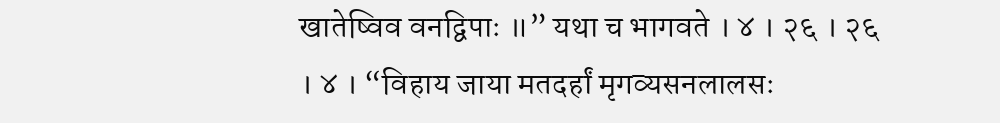खातेष्विव वनद्विपाः ॥” यथा च भागवते । ४ । २६ । २६ । ४ । “विहाय जाया मतदर्हां मृगव्यसनलालसः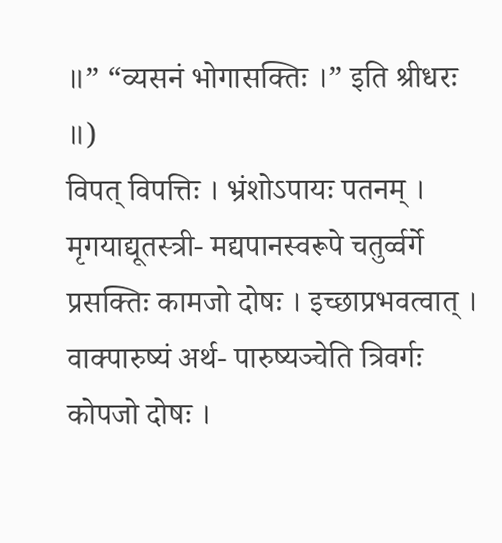॥” “व्यसनं भोगासक्तिः ।” इति श्रीधरः ॥)
विपत् विपत्तिः । भ्रंशोऽपायः पतनम् । मृगयाद्यूतस्त्री- मद्यपानस्वरूपे चतुर्व्वर्गे प्रसक्तिः कामजो दोषः । इच्छाप्रभवत्वात् । वाक्पारुष्यं अर्थ- पारुष्यञ्चेति त्रिवर्गः कोपजो दोषः ।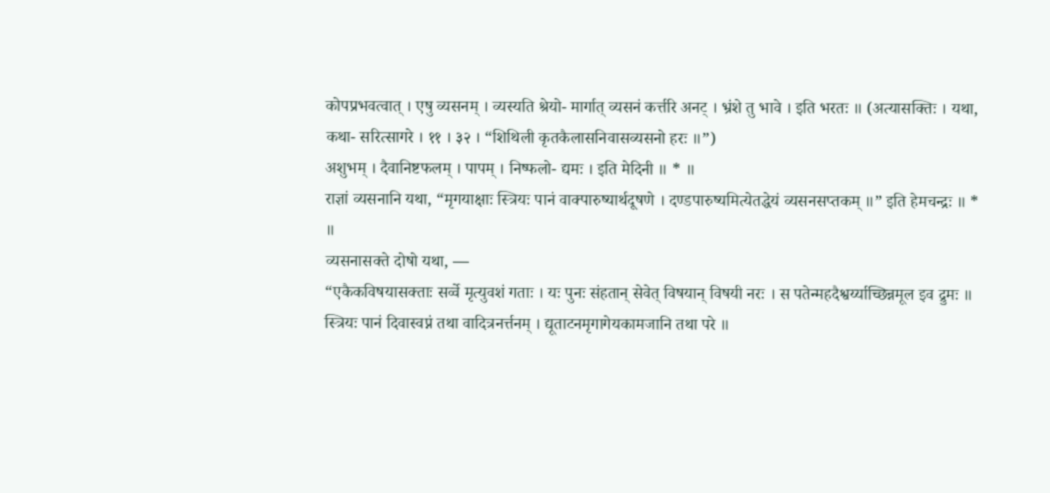कोपप्रभवत्वात् । एषु व्यसनम् । व्यस्यति श्रेयो- मार्गात् व्यसनं कर्त्तरि अनट् । भ्रंशे तु भावे । इति भरतः ॥ (अत्यासक्तिः । यथा, कथा- सरित्सागरे । ११ । ३२ । “शिथिली कृतकैलासनिवासव्यसनो हरः ॥”)
अशुभम् । दैवानिष्टफलम् । पापम् । निष्फलो- द्यमः । इति मेदिनी ॥ * ॥
राज्ञां व्यसनानि यथा, “मृगयाक्षाः स्त्रियः पानं वाक्पारुष्यार्थदूषणे । दण्डपारुष्यमित्येतद्धेयं व्यसनसप्तकम् ॥” इति हेमचन्द्रः ॥ * ॥
व्यसनासक्ते दोषो यथा, —
“एकैकविषयासक्ताः सर्व्वे मृत्युवशं गताः । यः पुनः संहतान् सेवेत् विषयान् विषयी नरः । स पतेन्महदैश्वर्य्याच्छिन्नमूल इव द्रुमः ॥ स्त्रियः पानं दिवास्वप्नं तथा वादित्रनर्त्तनम् । द्यूताटनमृगागेयकामजानि तथा परे ॥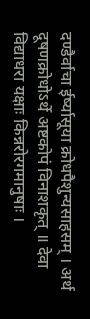दण्डैर्वाचा ईर्ष्यासूया क्रोधपैशुन्यसाहसम् । अर्थ दूषणक्रोधोऽर्थे अष्टकोपं विनाशकृत् ॥ देवा विद्याधरा यक्षाः किन्नरोरगमानुषाः ।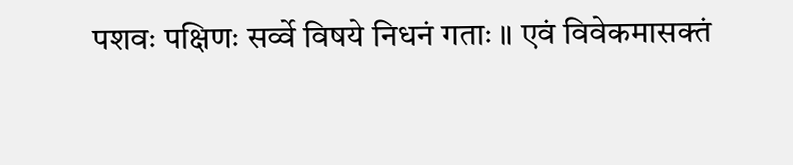पशवः पक्षिणः सर्व्वे विषये निधनं गताः ॥ एवं विवेकमासक्तं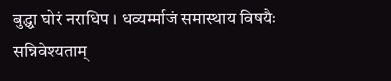बुद्ध्वा घोरं नराधिप । धव्यर्म्माजं समास्थाय विषयैः सन्निवेश्यताम्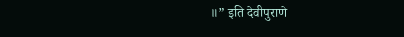॥” इति देवीपुराणे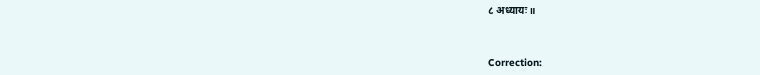८ अध्यायः ॥



Correction: